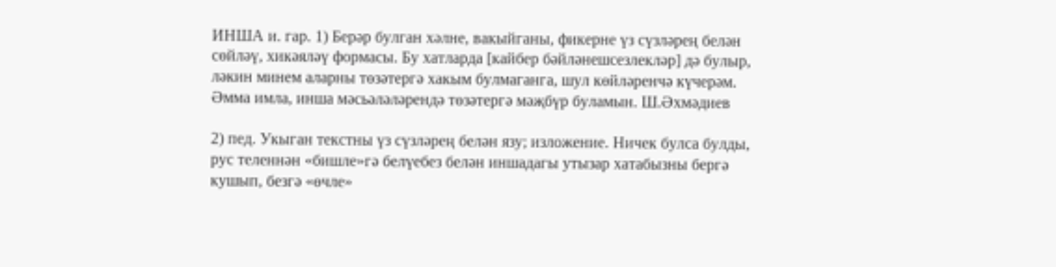ИНША и. гар. 1) Берәр булган хәлне, вакыйганы, фикерне үз сүзләрең белән сөйләү, хикәяләү формасы. Бу хатларда [кайбер бәйләнешсезлекләр] дә булыр, ләкин минем аларны төзәтергә хакым булмаганга, шул көйләренчә күчерәм. Әмма имла, инша мәсьәләләрендә төзәтергә мәҗбүр буламын. Ш.Әхмәдиев

2) пед. Укыган текстны үз сүзләрең белән язу; изложение. Ничек булса булды, рус теленнән «бишле»гә белүебез белән иншадагы утызар хатабызны бергә кушып, безгә «өчле»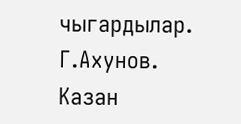чыгардылар. Г.Ахунов. Казан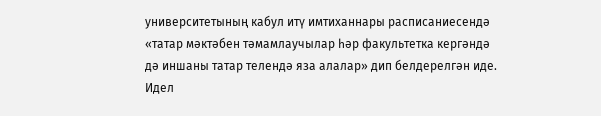университетының кабул итү имтиханнары расписаниесендә «татар мәктәбен тәмамлаучылар һәр факультетка кергәндә дә иншаны татар телендә яза алалар» дип белдерелгән иде. Идел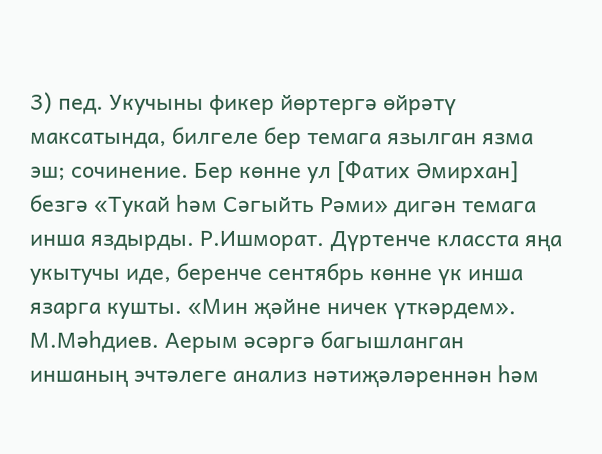3) пед. Укучыны фикер йөртергә өйрәтү максатында, билгеле бер темага язылган язма эш; сочинение. Бер көнне ул [Фатих Әмирхан] безгә «Тукай һәм Сәгыйть Рәми» дигән темага инша яздырды. Р.Ишморат. Дүртенче класста яңа укытучы иде, беренче сентябрь көнне үк инша язарга кушты. «Мин җәйне ничек үткәрдем». М.Мәһдиев. Аерым әсәргә багышланган иншаның эчтәлеге анализ нәтиҗәләреннән һәм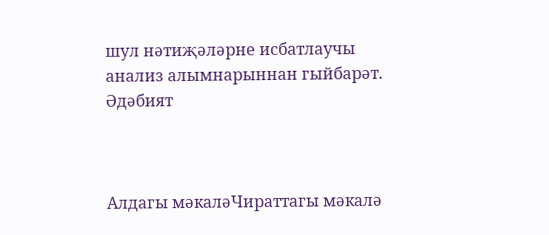шул нәтиҗәләрне исбатлаучы анализ алымнарыннан гыйбарәт. Әдәбият



Алдагы мәкаләЧираттагы мәкалә